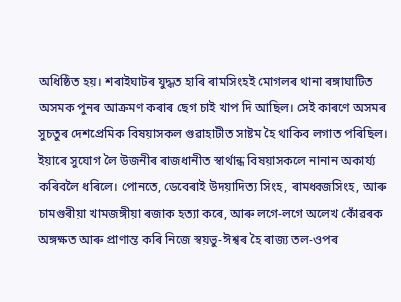অধিষ্ঠিত হয়। শৰাইঘাটৰ যুদ্ধত হাৰি ৰামসিংহই মোগলৰ থানা ৰঙ্গাঘাটিত অসমক পুনৰ আক্ৰমণ কৰাৰ ছেগ চাই খাপ দি আছিল। সেই কাৰণে অসমৰ সুচতুৰ দেশপ্ৰেমিক বিষয়াসকল গুৱাহাটীত সাষ্টম হৈ থাকিব লগাত পৰিছিল। ইয়াৰে সুযোগ লৈ উজনীৰ ৰাজধানীত স্বাৰ্থান্ধ বিষয়াসকলে নানান অকাৰ্য্য কৰিবলৈ ধৰিলে। পোনতে, ডেবেৰাই উদয়াদিত্য সিংহ, ৰামধ্বজসিংহ, আৰু চামগুৰীয়া খামজঙ্গীয়া ৰজাক হত্যা কৰে, আৰু লগে-লগে অলেখ কোঁৱৰক অঙ্গক্ষত আৰু প্ৰাণান্ত কৰি নিজে স্বয়ভু-ঈশ্বৰ হৈ ৰাজ্য তল-ওপৰ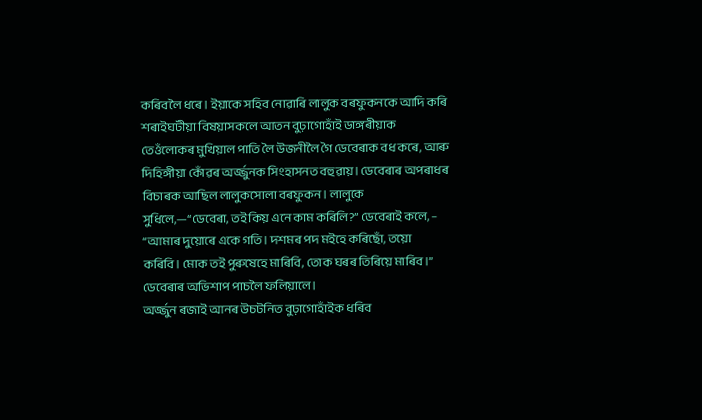কৰিবলৈ ধৰে। ইয়াকে সহিব নোৱাৰি লালুক বৰফুকনকে আদি কৰি শৰাইঘটীয়া বিষয়াসকলে আতন বুঢ়াগোহাঁই ডাঙ্গৰীয়াক তেওঁলোকৰ মুখিয়াল পাতি লৈ উজনীলৈ গৈ ডেবেৰাক বধ কৰে, আৰু দিহিঙ্গীয়া কোঁৱৰ অৰ্জ্জুনক সিংহাসনত বহুৱায়। ডেবেৰাৰ অপৰাধৰ বিচাৰক আছিল লালুকসোলা বৰফুকন। লালুকে সুধিলে,—“ডেবেৰা, তই কিয় এনে কাম কৰিলি?” ডেবেৰাই কলে, – “আমাৰ দুয়োৰে একে গতি। দশমৰ পদ মইহে কৰিছোঁ, তয়ো কৰিবি। মোক তই পুৰুষেহে মাৰিবি, তোক ঘৰৰ তিৰিয়ে মাৰিব।” ডেবেৰাৰ অভিশাপ পাচলৈ ফলিয়ালে।
অৰ্জ্জুন ৰজাই আনৰ উচটনিত বুঢ়াগোহাঁইক ধৰিব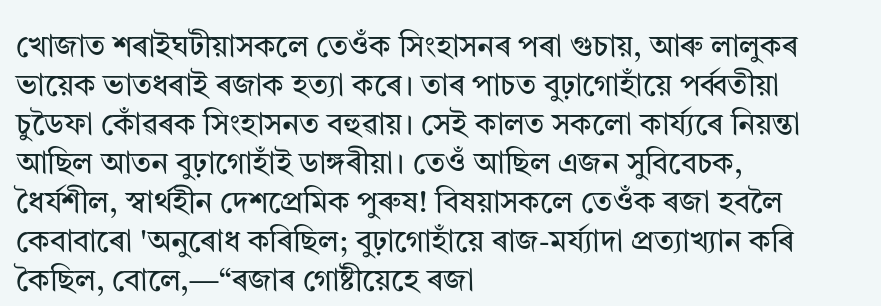খোজাত শৰাইঘটীয়াসকলে তেওঁক সিংহাসনৰ পৰা গুচায়, আৰু লালুকৰ ভায়েক ভাতধৰাই ৰজাক হত্যা কৰে। তাৰ পাচত বুঢ়াগোহাঁয়ে পৰ্ব্বতীয়া চুডৈফা কোঁৱৰক সিংহাসনত বহুৱায়। সেই কালত সকলো কাৰ্য্যৰে নিয়ন্তা আছিল আতন বুঢ়াগোহাঁই ডাঙ্গৰীয়া। তেওঁ আছিল এজন সুবিবেচক, ধৈৰ্যশীল, স্বাৰ্থহীন দেশপ্ৰেমিক পুৰুষ! বিষয়াসকলে তেওঁক ৰজা হবলৈ কেবাবাৰো 'অনুৰোধ কৰিছিল; বুঢ়াগোহাঁয়ে ৰাজ-মৰ্য্যাদা প্ৰত্যাখ্যান কৰি কৈছিল, বোলে,—“ৰজাৰ গোষ্টীয়েহে ৰজা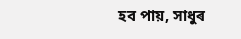হব পায়, সাধুৰ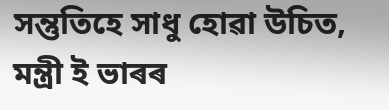সন্তুতিহে সাধু হোৱা উচিত, মন্ত্ৰী ই ভাৰৰ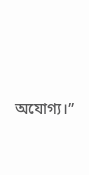অযোগ্য।”